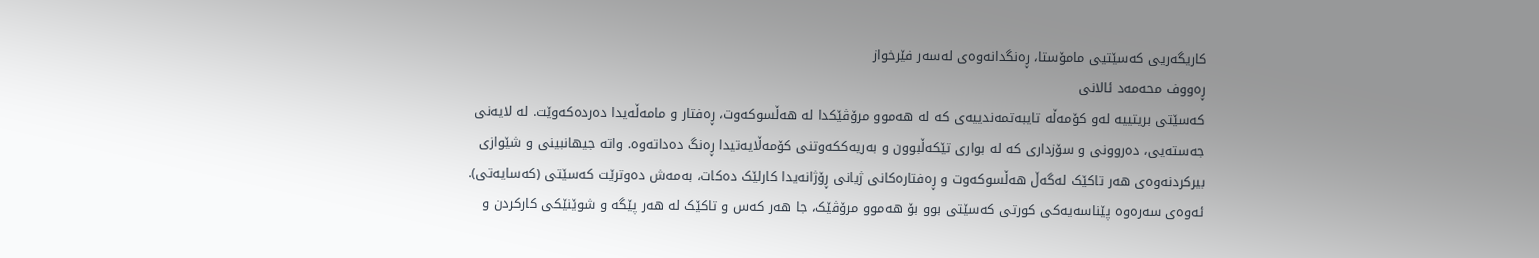کاریگەریی کەسێتیی مامۆستا، ڕەنگدانەوەی لەسەر فێرخواز
ڕەووف محەمەد ئالانی
کەسێتی بریتییە لەو کۆمەڵە تایبەتمەندییەی کە لە هەموو مرۆڤێکدا لە هەڵسوکەوت، ڕەفتار و مامەڵەیدا دەردەکەوێت. لە لایەنی جەستەیی، دەروونی و سۆزداری کە لە بواری تێکەڵبوون و بەریەککەوتنی کۆمەڵایەتیدا ڕەنگ دەداتەوە. واتە جیهانبینی و شێوازی بیرکردنەوەی هەر تاکێک لەگەڵ هەڵسوکەوت و ڕەفتارەکانی ژیانی ڕۆژانەیدا کارلێک دەکات، بەمەش دەوترێت کەسێتی (کەسایەتی).
ئەوەی سەرەوە پێناسەیەکی کورتی کەسێتی بوو بۆ هەموو مرۆڤێک، جا هەر کەس و تاکێک لە هەر پێگە و شوێنێکی کارکردن و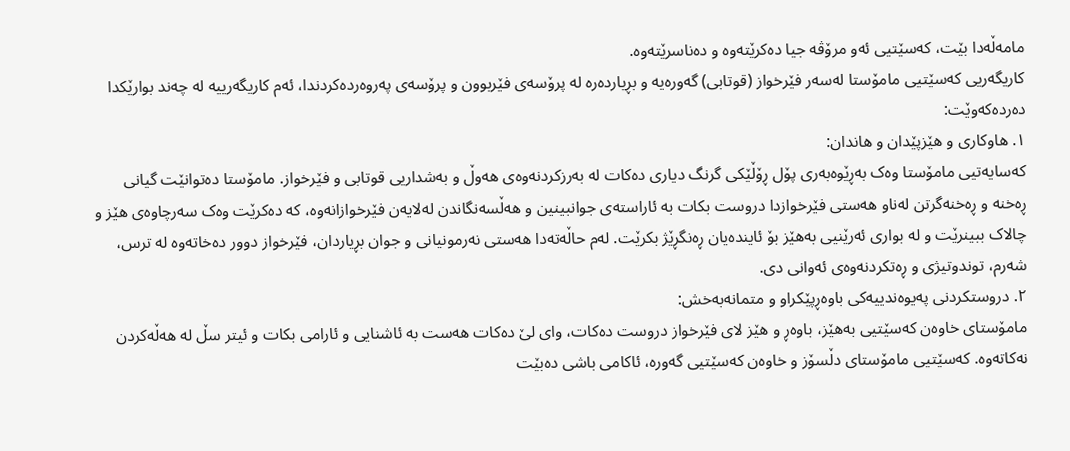مامەڵەدا بێت، کەسێتیی ئەو مرۆڤە جیا دەکرێتەوە و دەناسرێتەوە.
کاریگەریی کەسێتیی مامۆستا لەسەر فێرخواز (قوتابی) گەورەیە و بڕیاردەرە لە پرۆسەی فێربوون و پرۆسەی پەروەردەکردندا، ئەم کاریگەرییە لە چەند بوارێکدا دەردەکەوێت:
١. هاوکاری و هێزپێدان و هاندان:
کەسایەتیی مامۆستا وەک بەڕێوەبەری پۆل ڕۆڵێکی گرنگ دیاری دەکات لە بەرزکردنەوەی هەوڵ و بەشداریی قوتابی و فێرخواز. مامۆستا دەتوانێت گیانی ڕەخنە و ڕەخنەگرتن لەناو هەستی فێرخوازدا دروست بکات بە ئاراستەی جوانبینین و هەڵسەنگاندن لەلایەن فێرخوازانەوە، کە دەکرێت وەک سەرچاوەی هێز و چالاک ببینرێت و لە بواری ئەرێنیی بەهێز بۆ ئایندەیان ڕەنگڕێژ بکرێت. لەم حاڵەتەدا هەستی نەرمونیانی و جوان بڕیاردان، فێرخواز دوور دەخاتەوە لە ترس، شەرم، توندوتیژی و ڕەتکردنەوەی ئەوانی دی.
٢. دروستکردنی پەیوەندییەکی باوەڕپێکراو و متمانەبەخش:
مامۆستای خاوەن کەسێتیی بەهێز، باوەڕ و هێز لای فێرخواز دروست دەکات، وای لێ دەکات هەست بە ئاشنایی و ئارامی بکات و ئیتر سڵ لە هەڵەکردن نەکاتەوە. کەسێتیی مامۆستای دڵسۆز و خاوەن کەسێتیی گەورە، ئاکامی باشی دەبێت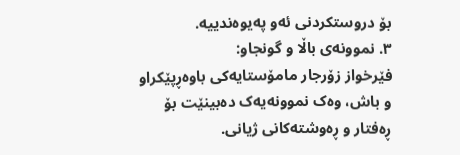بۆ دروستکردنی ئەو پەیوەندییە.
٣. نموونەی باڵا و گونجاو:
فێرخواز زۆرجار مامۆستایەکی باوەڕپێکراو و باش، وەک نموونەیەک دەبینێت بۆ ڕەفتار و ڕەوشتەکانی ژیانی.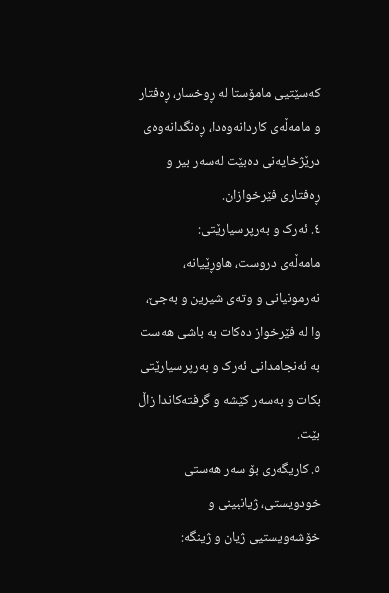کەسێتیی مامۆستا لە ڕوخسار، ڕەفتار و مامەڵەی کاردانەوەدا، ڕەنگدانەوەی درێژخایەنی دەبێت لەسەر بیر و ڕەفتاری فێرخوازان.
٤. ئەرک و بەرپرسیارێتی:
مامەڵەی دروست، هاوڕێیانە، نەرمونیانی و وتەی شیرین و بەجێ، وا لە فێرخواز دەکات بە باشی هەست بە ئەنجامدانی ئەرک و بەرپرسیارێتی بکات و بەسەر کێشە و گرفتەکاندا زاڵ بێت.
٥. کاریگەری بۆ سەر هەستی خودویستی، ژیانبینی و خۆشەویستیی ژیان و ژینگە: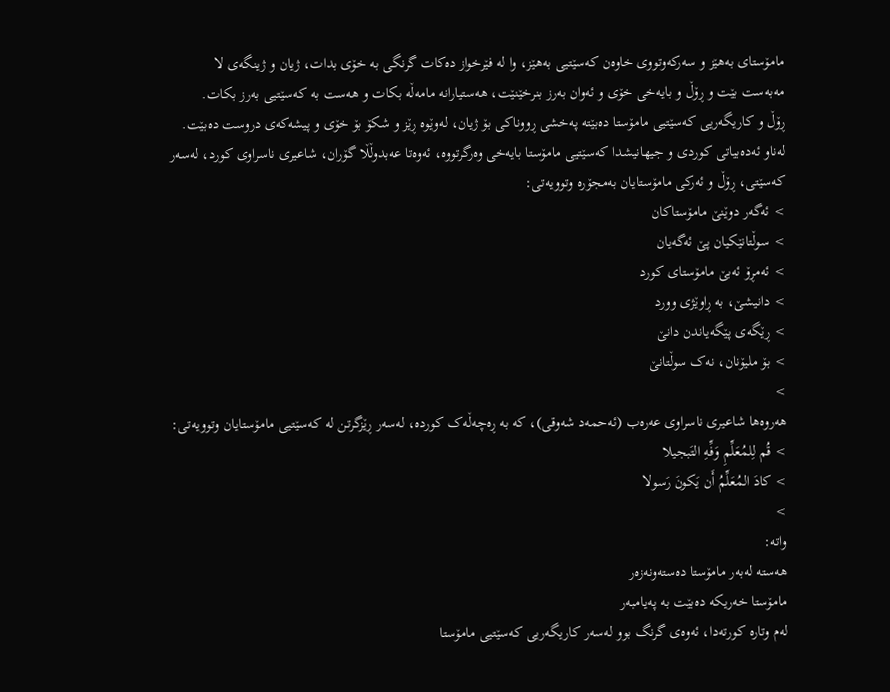مامۆستای بەهێز و سەرکەوتووی خاوەن کەسێتیی بەهێز، وا لە فێرخواز دەکات گرنگی بە خۆی بدات، ژیان و ژینگەی لا مەبەست بێت و ڕۆڵ و بایەخی خۆی و ئەوان بەرز بنرخێنێت، هەستیارانە مامەڵە بکات و هەست بە کەسێتیی بەرز بکات.
ڕۆڵ و کاریگەریی کەسێتیی مامۆستا دەبێتە پەخشی ڕووناکی بۆ ژیان، لەوێوە ڕێز و شکۆ بۆ خۆی و پیشەکەی دروست دەبێت.
لەناو ئەدەبیاتی کوردی و جیهانیشدا کەسێتیی مامۆستا بایەخی وەرگرتووە، ئەوەتا عەبدوڵڵا گۆران، شاعیری ناسراوی کورد، لەسەر کەسێتی، ڕۆڵ و ئەرکی مامۆستایان بەمجۆرە وتوویەتی:
> ئەگەر دوێنێ مامۆستاکان
> سوڵتانێکیان پێ ئەگەیان
> ئەمڕۆ ئەبێ مامۆستای کورد
> دانیشێ، بە ڕاوێژی وورد
> ڕێگەی پێگەیاندن دانێ
> بۆ ملیۆنان، نەک سوڵتانێ
>
هەروەها شاعیری ناسراوی عەرەب (ئەحمەد شەوقی)، کە بە ڕەچەڵەک کوردە، لەسەر ڕێزگرتن لە کەسێتیی مامۆستایان وتوویەتی:
> قُم لِلمُعَلِّمِ وَفِّهِ التَبجيلا
> كادَ المُعَلِّمُ أَن يَكونَ رَسولا
>
واتە:
هەستە لەبەر مامۆستا دەستەونەزەر
مامۆستا خەریکە دەبێت بە پەیامبەر
لەم وتارە کورتەدا، ئەوەی گرنگ بوو لەسەر کاریگەریی کەسێتیی مامۆستا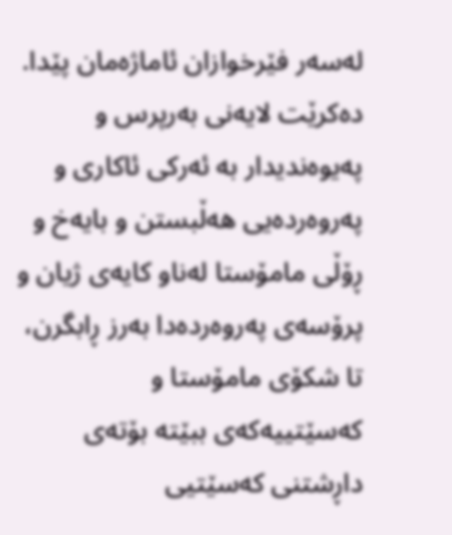لەسەر فێرخوازان ئاماژەمان پێدا. دەکرێت لایەنی بەرپرس و پەیوەندیدار بە ئەرکی ئاکاری و پەروەردەیی هەڵبستن و بایەخ و ڕۆڵی مامۆستا لەناو کایەی ژیان و پرۆسەی پەروەردەدا بەرز ڕابگرن، تا شکۆی مامۆستا و کەسێتییەکەی ببێتە بۆتەی داڕشتنی کەسێتیی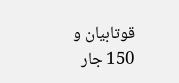قوتابیان و
150 جار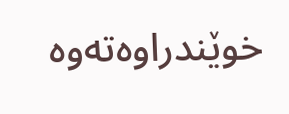خوێندراوەتەوە